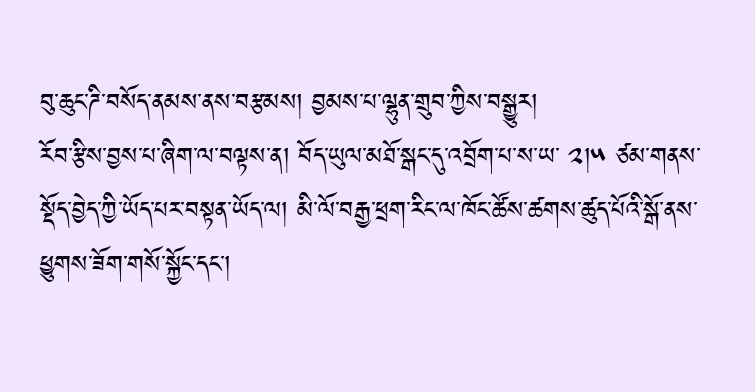བུ་ཆུང་ཌི་བསོད་ནམས་ནས་བརྩམས། བྱམས་པ་ལྷུན་གྲུབ་ཀྱིས་བསྒྱུར།
རོབ་རྩིས་བྱས་པ་ཞིག་ལ་བལྟས་ན། བོད་ཡུལ་མཐོ་སྒང་དུ་འབྲོག་པ་ས་ཡ་ ༢།༥ ཙམ་གནས་སྡོད་བྱེད་ཀྱི་ཡོད་པར་བསྟན་ཡོད་ལ། མི་ལོ་བརྒྱ་ཕྲག་རིང་ལ་ཁོང་ཚོས་ཚགས་ཚུད་པོའི་སྒོ་ནས་ཕྱུགས་ཟོག་གསོ་སྐྱོང་དང་།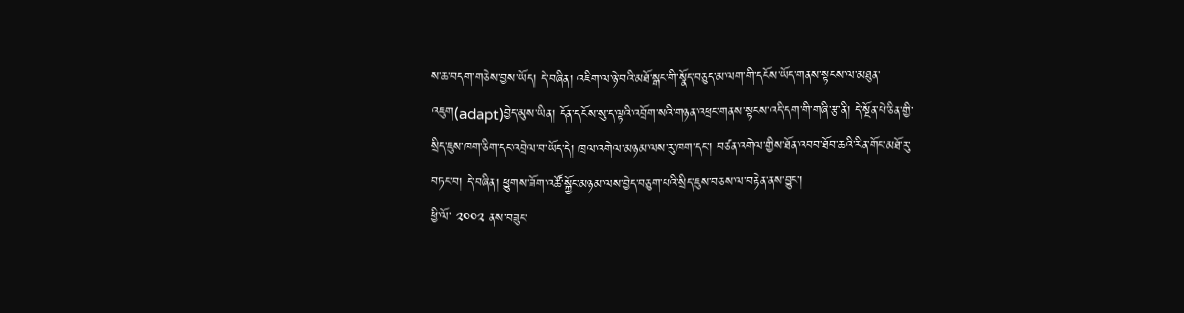ས་ཆ་བདག་གཅེས་བྱས་ཡོད། དེ་བཞིན། འཇིག་ལ་ཉེ་བའི་མཐོ་སྒང་གི་སྣོད་བཅུད་མ་ལག་གི་དངོས་ཡོད་གནས་སྟངས་ལ་མཐུན་འཇུག(adapt)བྱེད་མུས་ཡིན། དོན་དངོས་སུ་ད་ལྟའི་འབྲོག་སའི་གཉན་འཕྲང་གནས་སྟངས་འདི་དག་གི་གཞི་རྩ་ནི། དེ་སྔོན་པེ་ཅིན་གྱི་སྲིད་ཇུས་ཁག་ཅིག་དང་འབྲེལ་བ་ཡོད་དེ། ཁྲལ་འགེལ་མཉམ་ལས་རུ་ཁག་དང་། བཙན་འགེལ་གྱིས་ཐོན་འབབ་ཐོབ་ཆའི་རིན་གོང་མཐོ་རུ་བཏང་བ། དེ་བཞིན། ཕྱུགས་ཟོག་འཚོ་སྐྱོང་མཉམ་ལས་བྱེད་བཅུག་པའི་སྲིད་ཇུས་བཅས་ལ་བརྟེན་ནས་བྱུང་།
ཕྱི་ལོ་ ༢༠༠༢ ནས་བཟུང་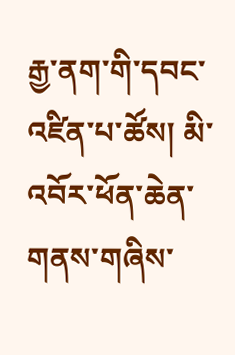རྒྱ་ནག་གི་དབང་འཛིན་པ་ཚོས། མི་འབོར་ཕོན་ཆེན་གནས་གཞིས་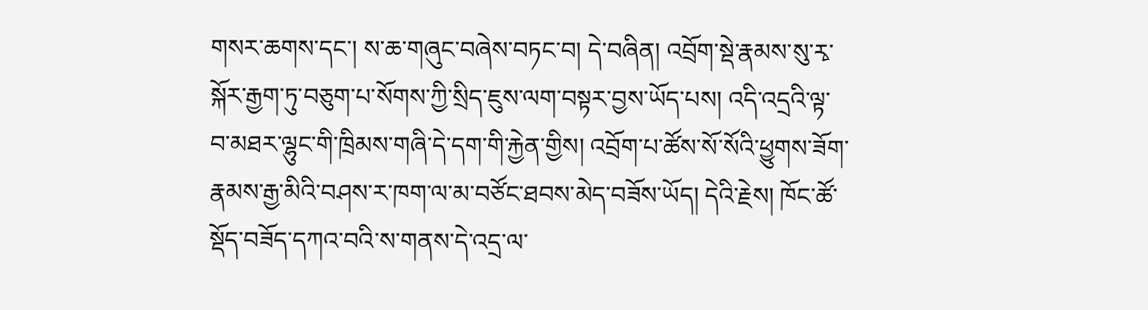གསར་ཆགས་དང་། ས་ཆ་གཞུང་བཞེས་བཏང་བ། དེ་བཞིན། འབྲོག་སྡེ་རྣམས་སུ་རྭ་སྐོར་རྒྱག་ཏུ་བཅུག་པ་སོགས་ཀྱི་སྲིད་ཇུས་ལག་བསྟར་བྱས་ཡོད་པས། འདི་འདྲའི་ལྟ་བ་མཐར་ལྷུང་གི་ཁྲིམས་གཞི་དེ་དག་གི་རྐྱེན་གྱིས། འབྲོག་པ་ཚོས་སོ་སོའི་ཕྱུགས་ཟོག་རྣམས་རྒྱ་མིའི་བཤས་ར་ཁག་ལ་མ་བཙོང་ཐབས་མེད་བཟོས་ཡོད། དེའི་རྗེས། ཁོང་ཚོ་སྡོད་བཟོད་དཀའ་བའི་ས་གནས་དེ་འདྲ་ལ་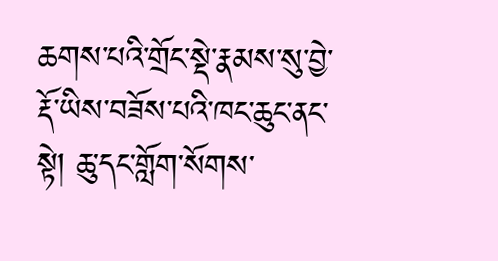ཆགས་པའི་གྲོང་སྡེ་རྣམས་སུ་བྱེ་རྡོ་ཡིས་བཟོས་པའི་ཁང་ཆུང་ནང་སྟེ། ཆུ་དང་གློག་སོགས་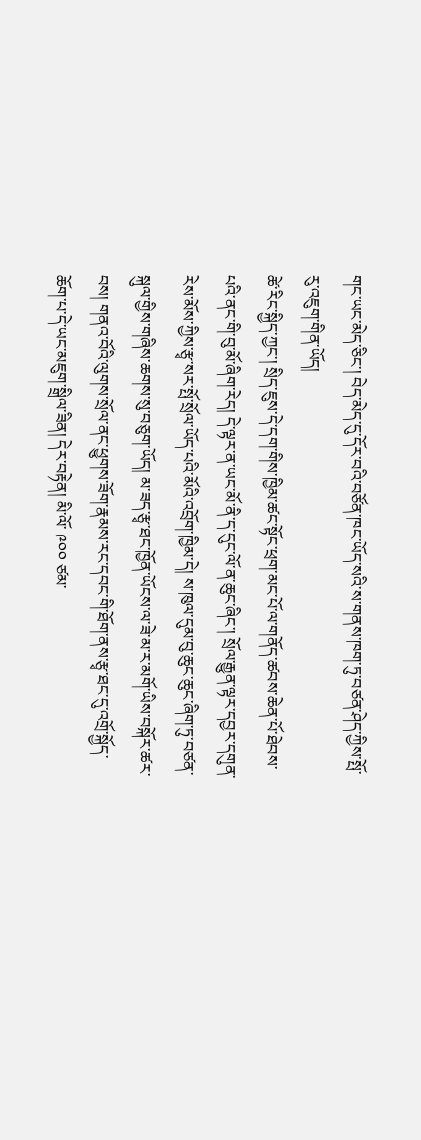གང་ཡང་མེད་ཅིང་། བེད་མེད་དུ་དོར་བའི་བཙོན་ཁང་ཡོད་སའི་ས་གནས་ཁག་ཏུ་བཙན་ཤེད་ཀྱིས་སྤོ་རུ་འཇུག་གིན་ཡོད།
ཚེ་རིང་སྐྱིད་ཀྱང་། སྲིད་ཇུས་དེ་དག་གིས་ཁྱིམ་ཚང་སྟོང་ཕྲག་མང་པོ་ལ་གནོད་ཚབས་ཆེན་པོ་ཐེབས་པའི་ནང་གི་བུ་མོ་ཞིག་རེད། དེ་ལྟར་ན་ཡང་མོ་ནི་ད་དུང་ལོ་ན་ཆུང་ཞིང་། སྲོལ་རྒྱུན་ལྟར་དབྱར་དགུན་རེས་མོས་ཀྱིས་རྩྭ་སར་སྤོ་སྲོལ་ཡོད་པའི་མོའི་འབྲོག་ཁྱིམ་དེ། ས་ཁུལ་དུམ་བུ་ཆུང་ཆུང་ཞིག་ཏུ་བཙན་སྐུལ་གྱིས་གཞིས་ཆགས་སུ་བཅུག་ཡོད། མ་ཟད་རྩྭ་ཐང་ཁྱོན་ཡོངས་ལ་ཟེ་མ་ར་མགོ་ཡིས་བསྐོར་ཚར་བས། གནའ་བོའི་ལུགས་སྲོལ་ནང་ཕྱུགས་ཟོག་རྣམས་རང་དབང་གི་ཐོག་ནས་རྩྭ་ཐང་དུ་འགྲོ་སྐྱོད་ཆོག་པ་དེ་ཡང་མཇུག་སྒྲིལ་ཟིན། དེར་བརྟེན། མི་ལོ་ ༩༠༠ ཙམ་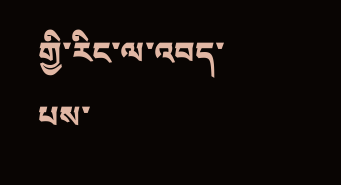གྱི་རིང་ལ་འབད་པས་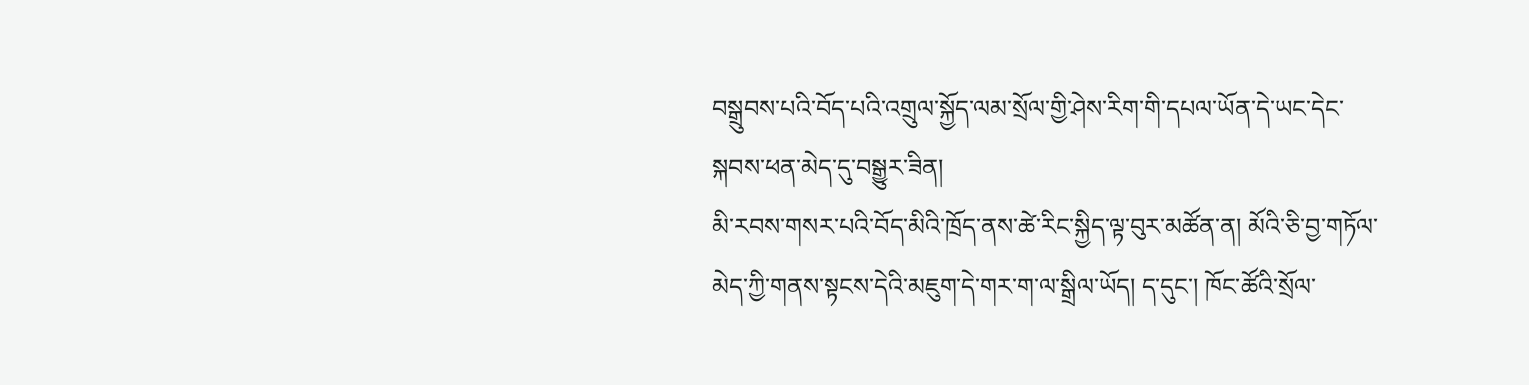བསྒྲུབས་པའི་བོད་པའི་འགྲུལ་སྐྱོད་ལམ་སྲོལ་གྱི་ཤེས་རིག་གི་དཔལ་ཡོན་དེ་ཡང་དེང་སྐབས་ཕན་མེད་དུ་བསྒྱུར་ཟིན།
མི་རབས་གསར་པའི་བོད་མིའི་ཁྲོད་ནས་ཚེ་རིང་སྐྱིད་ལྟ་བུར་མཚོན་ན། མོའི་ཅི་བྱ་གཏོལ་མེད་ཀྱི་གནས་སྟངས་དེའི་མཇུག་དེ་གར་ག་ལ་སྒྲིལ་ཡོད། ད་དུང་། ཁོང་ཚོའི་སྲོལ་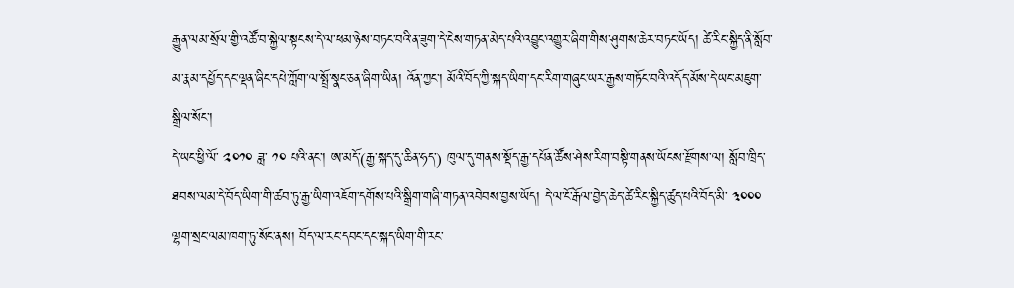རྒྱུན་ལམ་སྲོལ་གྱི་འཚོ་བ་སྐྱེལ་སྟངས་དེ་ལ་ཕམ་ཉེས་བཏང་བའི་ན་ཟུག་དེ་ངེས་གཏན་མེད་པའི་འབྱུང་འགྱུར་ཞིག་གིས་ཤུགས་ཆེར་བཏང་ཡོད། ཚེ་རིང་སྐྱིད་ནི་སློབ་མ་རྣམ་དཔྱོད་དང་ལྡན་ཞིང་དཔེ་ཀློག་ལ་སྤྲོ་སྣང་ཅན་ཞིག་ཡིན། འོན་ཀྱང་། མོའི་བོད་ཀྱི་སྐད་ཡིག་དང་རིག་གཞུང་ཡར་རྒྱས་གཏོང་བའི་འདོད་མོས་དེ་ཡང་མཇུག་སྒྲིལ་སོང་།
དེ་ཡང་ཕྱི་ལོ་ ༢༠༡༠ ཟླ་ ༡༠ པའི་ནང་། ཨ་མདོ་(རྒྱ་སྐད་དུ་ཆིན་ཧད་) ཁུལ་དུ་གནས་སྡོད་རྒྱ་དཔོན་ཚོས་ཤེས་རིག་བསྟི་གནས་ཡོངས་རྫོགས་ལ། སློབ་ཁྲིད་ཐབས་ལམ་དེ་བོད་ཡིག་གི་ཚབ་ཏུ་རྒྱ་ཡིག་འཇོག་དགོས་པའི་སྒྲིག་གཞི་གཏན་འབེབས་བྱས་ཡོད། དེ་ལ་ངོ་རྒོལ་བྱེད་ཆེད་ཚེ་རིང་སྐྱིད་ཚུད་པའི་བོད་མི་ ༣༠༠༠ ལྷག་སྲང་ལམ་ཁག་ཏུ་སོང་ནས། བོད་ལ་རང་དབང་དང་སྐད་ཡིག་གི་རང་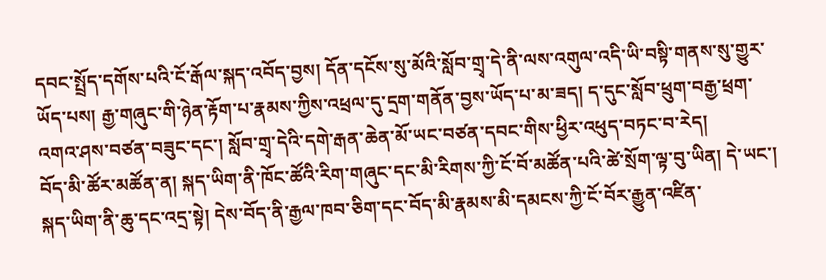དབང་སྤྲོད་དགོས་པའི་ངོ་རྒོལ་སྐད་འབོད་བྱས། དོན་དངོས་སུ་མོའི་སློབ་གྲྭ་དེ་ནི་ལས་འགུལ་འདི་ཡི་བསྟི་གནས་སུ་གྱུར་ཡོད་པས། རྒྱ་གཞུང་གི་ཉེན་རྟོག་པ་རྣམས་ཀྱིས་འཕྲལ་དུ་དྲག་གནོན་བྱས་ཡོད་པ་མ་ཟད། ད་དུང་སློབ་ཕྲུག་བརྒྱ་ཕྲག་འགའ་ཤས་བཙན་བཟུང་དང་། སློབ་གྲྭ་དེའི་དགེ་རྒན་ཆེན་མོ་ཡང་བཙན་དབང་གིས་ཕྱིར་འཕུད་བཏང་བ་རེད།
བོད་མི་ཚོར་མཚོན་ན། སྐད་ཡིག་ནི་ཁོང་ཚོའི་རིག་གཞུང་དང་མི་རིགས་ཀྱི་ངོ་བོ་མཚོན་པའི་ཚེ་སྲོག་ལྟ་བུ་ཡིན། དེ་ཡང་། སྐད་ཡིག་ནི་ཆུ་དང་འདྲ་སྟེ། དེས་བོད་ནི་རྒྱལ་ཁབ་ཅིག་དང་བོད་མི་རྣམས་མི་དམངས་ཀྱི་ངོ་བོར་རྒྱུན་འཛིན་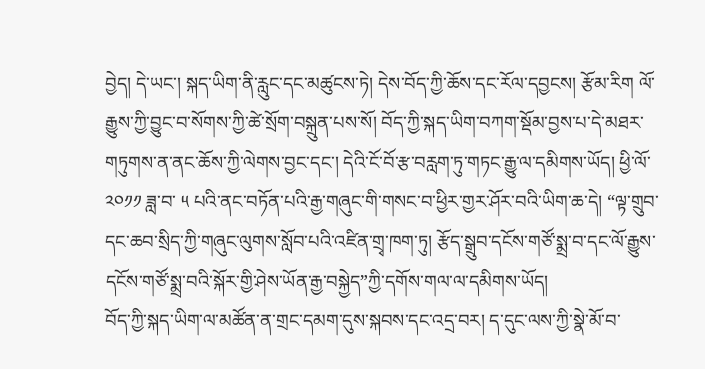བྱེད། དེ་ཡང་། སྐད་ཡིག་ནི་རླུང་དང་མཚུངས་ཏེ། དེས་བོད་ཀྱི་ཆོས་དང་རོལ་དབྱངས། རྩོམ་རིག ལོ་རྒྱུས་ཀྱི་བྱུང་བ་སོགས་ཀྱི་ཚེ་སྲོག་བསྐྲུན་པས་སོ། བོད་ཀྱི་སྐད་ཡིག་བཀག་སྡོམ་བྱས་པ་དེ་མཐར་གཏུགས་ན་ནང་ཆོས་ཀྱི་ལེགས་བྱང་དང་། དེའི་ངོ་བོ་རྩ་བརླག་ཏུ་གཏང་རྒྱུ་ལ་དམིགས་ཡོད། ཕྱི་ལོ་ ༢༠༡༡ ཟླ་བ་ ༥ པའི་ནང་བཏོན་པའི་རྒྱ་གཞུང་གི་གསང་བ་ཕྱིར་གྱར་ཤོར་བའི་ཡིག་ཆ་དེ། “ལྟ་གྲུབ་དང་ཆབ་སྲིད་ཀྱི་གཞུང་ལུགས་སློབ་པའི་འཛིན་གྲྭ་ཁག་ཏུ། རྩོད་སྒྲུབ་དངོས་གཙོ་སྨྲ་བ་དང་ལོ་རྒྱུས་དངོས་གཙོ་སྨྲ་བའི་སྐོར་གྱི་ཤེས་ཡོན་རྒྱ་བསྐྱེད”ཀྱི་དགོས་གལ་ལ་དམིགས་ཡོད།
བོད་ཀྱི་སྐད་ཡིག་ལ་མཚོན་ན་གྲང་དམག་དུས་སྐབས་དང་འདྲ་བར། ད་དུང་ལས་ཀྱི་སྣེ་མོ་བ་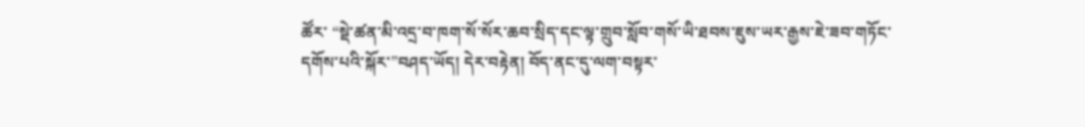ཚོར་ “སྡེ་ཚན་མི་འདྲ་བ་ཁག་སོ་སོར་ཆབ་སྲིད་དང་ལྟ་གྲུབ་སློབ་གསོ་ཡི་ཐབས་ཇུས་ཡར་རྒྱས་ཇེ་ཟབ་གཏོང་དགོས་པའི་སྐོར་”བཤད་ཡོད། དེར་བརྟེན། བོད་ནང་དུ་ལག་བསྟར་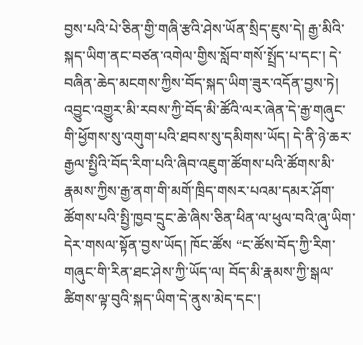བྱས་པའི་པེ་ཅིན་གྱི་གཞི་རྩའི་ཤེས་ཡོན་སྲིད་ཇུས་དེ། རྒྱ་མིའི་སྐད་ཡིག་ནང་བཙན་འགེལ་གྱིས་སློབ་གསོ་སྤྲོད་པ་དང་། དེ་བཞིན་ཆེད་མངགས་ཀྱིས་བོད་སྐད་ཡིག་ཟུར་འདོན་བྱས་ཏེ། འབྱུང་འགྱུར་མི་རབས་ཀྱི་བོད་མི་ཚོའི་ལར་ཞེན་དེ་རྒྱ་གཞུང་གི་ཕྱོགས་སུ་འགུག་པའི་ཐབས་སུ་དམིགས་ཡོད། དེ་ནི་ཉེ་ཆར་རྒྱལ་སྤྱིའི་བོད་རིག་པའི་ཞིབ་འཇུག་ཚོགས་པའི་ཚོགས་མི་རྣམས་ཀྱིས་རྒྱ་ནག་གི་མགོ་ཁྲིད་གསར་པའམ་དམར་ཤོག་ཚོགས་པའི་སྤྱི་ཁྱབ་དྲུང་ཆེ་ཞིས་ཅིན་ཕིན་ལ་ཕུལ་བའི་ཞུ་ཡིག་དེར་གསལ་སྟོན་བྱས་ཡོད། ཁོང་ཚོས “ང་ཚོས་བོད་ཀྱི་རིག་གཞུང་གི་རིན་ཐང་ཤེས་ཀྱི་ཡོད་ལ། བོད་མི་རྣམས་ཀྱི་སྒལ་ཚིགས་ལྟ་བུའི་སྐད་ཡིག་དེ་ནུས་མེད་དང་།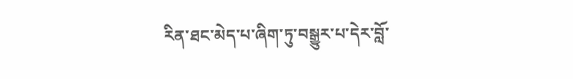རིན་ཐང་མེད་པ་ཞིག་ཏུ་བསྒྱུར་པ་དེར་བློ་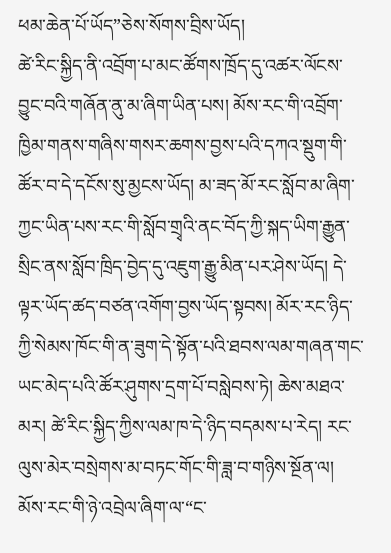ཕམ་ཆེན་པོ་ཡོད”ཅེས་སོགས་བྲིས་ཡོད།
ཚེ་རིང་སྐྱིད་ནི་འབྲོག་པ་མང་ཚོགས་ཁྲོད་དུ་འཚར་ལོངས་བྱུང་བའི་གཞོན་ནུ་མ་ཞིག་ཡིན་པས། མོས་རང་གི་འབྲོག་ཁྱིམ་གནས་གཞིས་གསར་ཆགས་བྱས་པའི་དཀའ་སྡུག་གི་ཚོར་བ་དེ་དངོས་སུ་མྱངས་ཡོད། མ་ཟད་མོ་རང་སློབ་མ་ཞིག་ཀྱང་ཡིན་པས་རང་གི་སློབ་གྲྭའི་ནང་བོད་ཀྱི་སྐད་ཡིག་རྒྱུན་སྲིང་ནས་སློབ་ཁྲིད་བྱེད་དུ་འཇུག་རྒྱུ་མིན་པར་ཤེས་ཡོད། དེ་ལྟར་ཡོད་ཚད་བཙན་འགོག་བྱས་ཡོད་སྟབས། མོར་རང་ཉིད་ཀྱི་སེམས་ཁོང་གི་ན་ཟུག་དེ་སྟོན་པའི་ཐབས་ལམ་གཞན་གང་ཡང་མེད་པའི་ཚོར་ཤུགས་དྲག་པོ་བསླེབས་ཏེ། ཆེས་མཐའ་མར། ཚེ་རིང་སྐྱིད་ཀྱིས་ལམ་ཁ་དེ་ཉིད་བདམས་པ་རེད། རང་ལུས་མེར་བསྲེགས་མ་བཏང་གོང་གི་ཟླ་བ་གཉིས་སྔོན་ལ། མོས་རང་གི་ཉེ་འབྲེལ་ཞིག་ལ་“ང་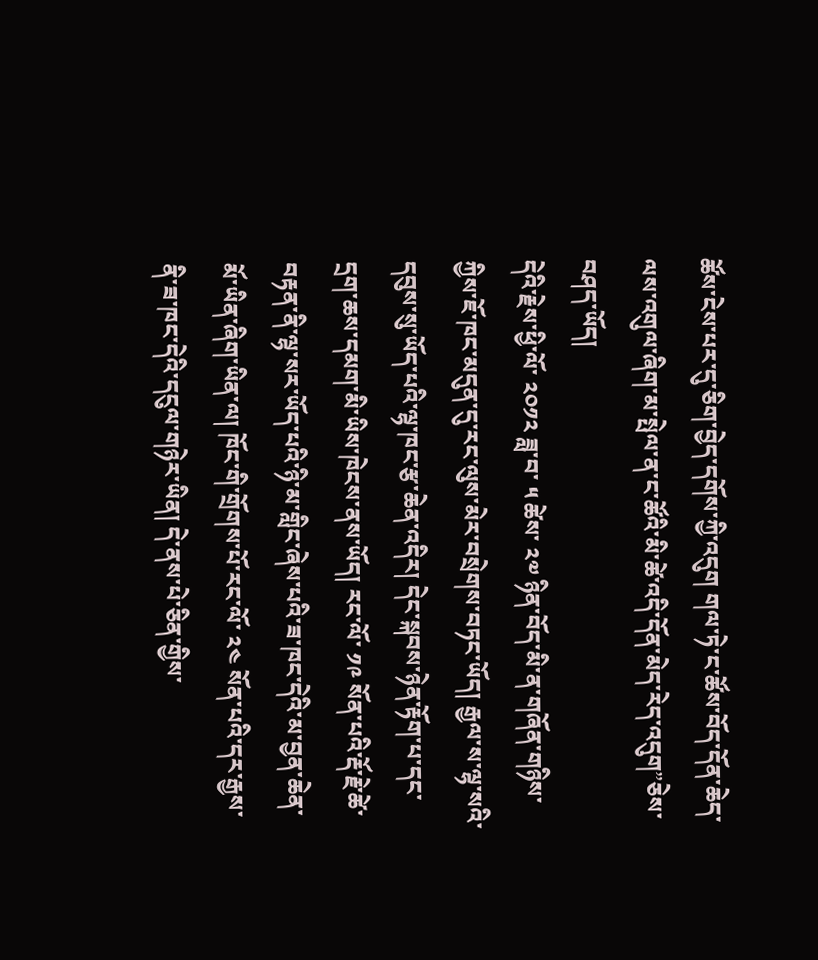ཚོས་ངེས་པར་དུ་ཅིག་བྱེད་དགོས་ཀྱི་འདུག གལ་ཏེ་ང་ཚོས་བོད་དོན་ཆེད་ལས་འགུལ་ཞིག་མ་སྤེལ་ན་ང་ཚོའི་མི་ཚེ་འདི་དོན་མེད་རེད་འདུག”ཅེས་བཤད་ཡོད།
དེའི་རྗེས་ཕྱི་ལོ་ ༢༠༡༢ ཟླ་བ་ ༥ ཚེས་ ༢༧ ཉིན་བོད་མི་ན་གཞོན་གཉིས་ཀྱིས་ཇོ་ཁང་མདུན་དུ་རང་ལུས་མེར་བསྲེགས་བཏང་ཡོད། རྒྱལ་ས་ལྷ་སའི་དབུས་སུ་ཡོད་པའི་ལྷ་ཁང་རྩ་ཆེན་འདིར། དེང་སྐབས་ཉེན་རྟོག་པ་དང་དྲག་ཆས་དམག་མི་ཡིས་ཁེངས་ནས་ཡོད། རང་ལོ་ ༡༩ སོན་པའི་རྡོ་རྗེ་ཚེ་བརྟན་ནི་ལྷ་སར་ཡོད་པའི་ཉི་མ་གླིང་ཞེས་པའི་ཟ་ཁང་དེའི་མ་བྱན་ཆེན་མོ་ཡིན་ཞིག་ཡིན་ལ། ཁོང་གི་གྲོགས་པོ་རང་ལོ་ ༢༤ སོན་པའི་དར་རྒྱས་ནི་ཟ་ཁང་དེའི་དངུལ་གཉེར་ཡིན། དེ་ནས་པེ་ཅིན་གྱིས་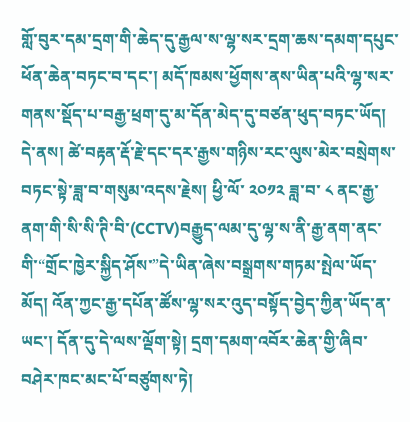གློ་བུར་དམ་དྲག་གི་ཆེད་དུ་རྒྱལ་ས་ལྷ་སར་དྲག་ཆས་དམག་དཔུང་ཕོན་ཆེན་བཏང་བ་དང་། མདོ་ཁམས་ཕྱོགས་ནས་ཡིན་པའི་ལྷ་སར་གནས་སྡོད་པ་བརྒྱ་ཕྲག་དུ་མ་དོན་མེད་དུ་བཙན་ཕུད་བཏང་ཡོད།
དེ་ནས། ཚེ་བརྟན་རྡོ་རྗེ་དང་དར་རྒྱས་གཉིས་རང་ལུས་མེར་བསྲེགས་བཏང་སྟེ་ཟླ་བ་གསུམ་འདས་རྗེས། ཕྱི་ལོ་ ༢༠༡༢ ཟླ་བ་ ༨ ནང་རྒྱ་ནག་གི་སི་སི་ཊི་བི་(CCTV)བརྒྱུད་ལམ་དུ་ལྷ་ས་ནི་རྒྱ་ནག་ནང་གི་“གྲོང་ཁྱེར་སྐྱིད་ཤོས་”དེ་ཡིན་ཞེས་བསྒྲགས་གཏམ་སྤེལ་ཡོད་མོད། འོན་ཀྱང་རྒྱ་དཔོན་ཚོས་ལྷ་སར་འུད་བསྟོད་བྱེད་ཀྱིན་ཡོད་ན་ཡང་། དོན་དུ་དེ་ལས་ལྡོག་སྟེ། དྲག་དམག་འབོར་ཆེན་གྱི་ཞིབ་བཤེར་ཁང་མང་པོ་བཙུགས་ཏེ།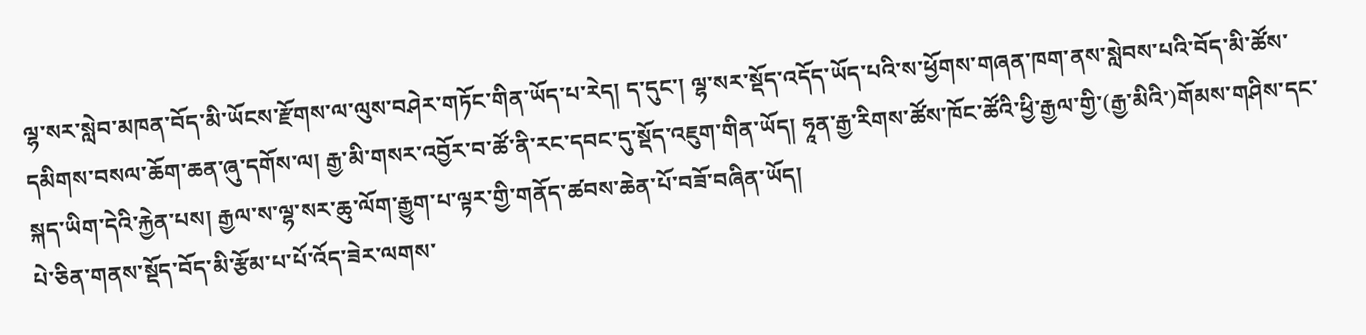ལྷ་སར་སླེབ་མཁན་བོད་མི་ཡོངས་རྫོགས་ལ་ལུས་བཤེར་གཏོང་གིན་ཡོད་པ་རེད། ད་དུང་། ལྷ་སར་སྡོད་འདོད་ཡོད་པའི་ས་ཕྱོགས་གཞན་ཁག་ནས་སླེབས་པའི་བོད་མི་ཚོས་དམིགས་བསལ་ཆོག་ཆན་ཞུ་དགོས་ལ། རྒྱ་མི་གསར་འབྱོར་བ་ཚོ་ནི་རང་དབང་དུ་སྡོད་འཇུག་གིན་ཡོད། ཧཱན་རྒྱ་རིགས་ཚོས་ཁོང་ཚོའི་ཕྱི་རྒྱལ་གྱི་(རྒྱ་མིའི་)གོམས་གཤིས་དང་སྐད་ཡིག་དེའི་རྐྱེན་པས། རྒྱལ་ས་ལྷ་སར་ཆུ་ལོག་རྒྱུག་པ་ལྟར་གྱི་གནོད་ཚབས་ཆེན་པོ་བཟོ་བཞིན་ཡོད།
པེ་ཅིན་གནས་སྡོད་བོད་མི་རྩོམ་པ་པོ་འོད་ཟེར་ལགས་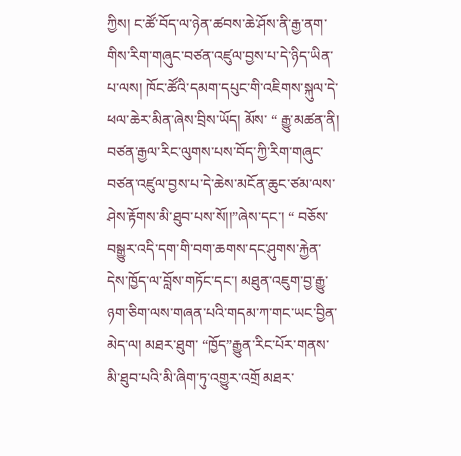ཀྱིས། ང་ཚོ་བོད་ལ་ཉེན་ཚབས་ཆེ་ཤོས་ནི་རྒྱ་ནག་གིས་རིག་གཞུང་བཙན་འཛུལ་བྱས་པ་དེ་ཉིད་ཡིན་པ་ལས། ཁོང་ཚོའི་དམག་དཔུང་གི་འཇིགས་སྐུལ་དེ་ཕལ་ཆེར་མིན་ཞེས་བྲིས་ཡོད། མོས་ “ རྒྱུ་མཚན་ནི། བཙན་རྒྱལ་རིང་ལུགས་པས་བོད་ཀྱི་རིག་གཞུང་བཙན་འཛུལ་བྱས་པ་དེ་ཆེས་མངོན་ཆུང་ཙམ་ལས་ཤེས་རྟོགས་མི་ཐུབ་པས་སོ།།”ཞེས་དང་། “ བཅོས་བསྒྱུར་འདི་དག་གི་བག་ཆགས་དང་ཤུགས་རྐྱེན་དེས་ཁྱོད་ལ་བློས་གཏོང་དང་། མཐུན་འཇུག་བྱ་རྒྱུ་ཉག་ཅིག་ལས་གཞན་པའི་གདམ་ཀ་གང་ཡང་བྱིན་མེད་ལ། མཐར་ཐུག་ “ཁྱོད”རྒྱུན་རིང་པོར་གནས་མི་ཐུབ་པའི་མི་ཞིག་ཏུ་འགྱུར་འགྲོ མཐར་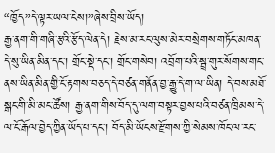“ཁྱོད”དེ་ལྟར་ཡལ་ངེས།”ཞེས་བྲིས་ཡོད།
རྒྱ་ནག་གི་གཞི་རྩའི་རྩོད་ལེན་དེ། རྗེས་མ་རང་ལུས་མེར་བསྲེགས་གཏོང་མཁན་དེ་སུ་ཡིན་མིན་དང་། གྲོང་སྡེ་དང་། གྲོང་གསེབ། འབྲོག་པའི་སྦྲ་གུར་སོགས་གང་ནས་ཡིན་མིན་གྱི་ངོ་རྟགས་བཅད་དེ་བཙན་གནོན་བྱ་རྒྱུ་དེ་ག་ལ་ཡིན། དེ་བས་མཐོ་སྒང་གི་མི་མང་ཚོས། རྒྱ་ནག་གིས་བོད་དུ་ལག་བསྟར་བྱས་པའི་བཙན་ཁྲིམས་དེ་ལ་ངོ་རྒོལ་བྱེད་ཀྱིན་ཡོད་པ་དང་། བོད་མི་ཡོངས་རྫོགས་ཀྱི་སེམས་ཁོང་ལ་རང་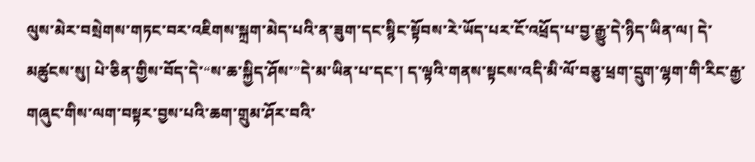ལུས་མེར་བསྲེགས་གཏང་བར་འཇིགས་སྐྲག་མེད་པའི་ན་ཟུག་དང་སྙིང་སྟོབས་རེ་ཡོད་པར་ངོ་འཕྲོད་པ་བྱ་རྒྱུ་དེ་ཉིད་ཡིན་ལ། དེ་མཚུངས་སུ། པེ་ཅིན་གྱིས་བོད་དེ་“ས་ཆ་སྐྱིད་ཤོས་”དེ་མ་ཡིན་པ་དང་། ད་ལྟའི་གནས་སྟངས་འདི་མི་ལོ་བཅུ་ཕྲག་དྲུག་ལྷག་གི་རིང་རྒྱ་གཞུང་གིས་ལག་བསྟར་བྱས་པའི་ཆག་གྲུམ་ཤོར་བའི་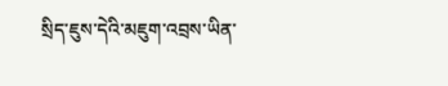སྲིད་ཇུས་དེའི་མཇུག་འབྲས་ཡིན་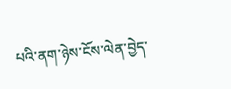པའི་ནག་ཉེས་ངོས་ལེན་བྱེད་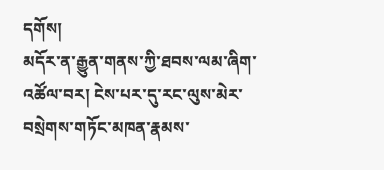དགོས།
མདོར་ན་རྒྱུན་གནས་ཀྱི་ཐབས་ལམ་ཞིག་འཚོལ་བར། ངེས་པར་དུ་རང་ལུས་མེར་བསྲེགས་གཏོང་མཁན་རྣམས་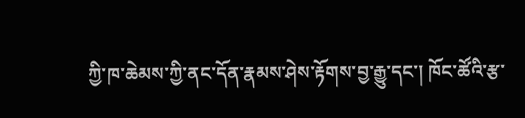ཀྱི་ཁ་ཆེམས་ཀྱི་ནང་དོན་རྣམས་ཤེས་རྟོགས་བྱ་རྒྱུ་དང་། ཁོང་ཚོའི་རྩ་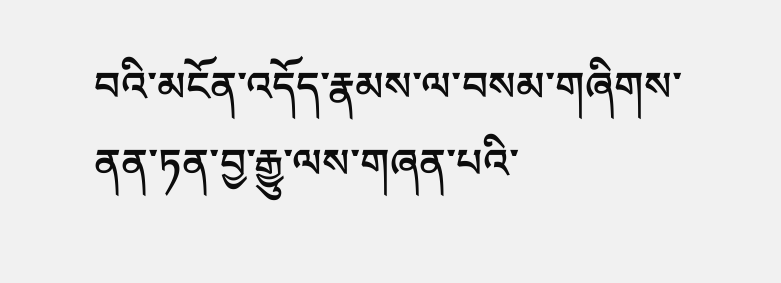བའི་མངོན་འདོད་རྣམས་ལ་བསམ་གཞིགས་ནན་ཏན་བྱ་རྒྱུ་ལས་གཞན་པའི་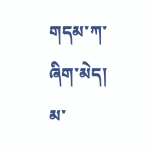གདམ་ཀ་ཞིག་མེད།
མ་